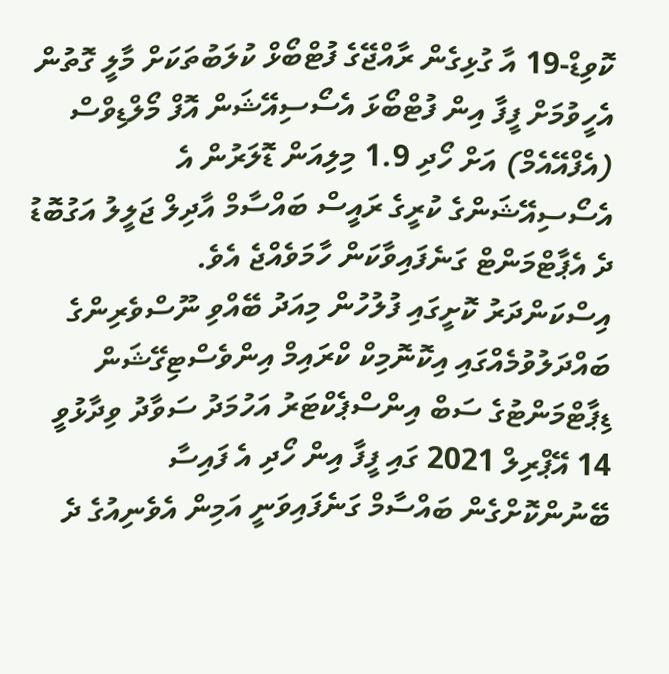ކޮވިޑް-19 އާ ގުޅިގެން ރާއްޖޭގެ ފުޓްބޯޅް ކުލަބުތަކަށް މާލީ ގޮތުން އެހީވުމަށް ފީފާ އިން ފުޓްބޯޅަ އެސޯސިއޭޝަން އޮފް މޯލްޑިވްސް (އެފްއޭއެމް) އަށް ހޯދި 1.9 މިލިއަން ޑޮލަރުން އެ އެސޯސިއޭޝަންގެ ކުރީގެ ރައީސް ބައްސާމް އާދިލް ޖަލީލު އަގުބޮޑު ދެ އެޕާޓްމަންޓް ގަނެފައިވާކަން ހާމަވެއްޖެ އެވެ.
އިސްކަންދަރު ކޮށީގައި ފުލުހުން މިއަދު ބޭއްވި ނޫސްވެރިންގެ ބައްދަލުވުމެއްގައި އިކޮނޮމިކް ކްރައިމް އިންވެސްޓިގޭޝަން ޑިޕާޓްމަންޓުގެ ސަބް އިންސްޕެކްޓަރު އަހުމަދު ސަވާދު ވިދާޅުވީ 14 އޭޕްރިލް 2021 ގައި ފީފާ އިން ހޯދި އެ ފައިސާ ބޭނުންކޮށްގެން ބައްސާމް ގަނެފައިވަނީ އަމިން އެވެނިއުގެ ދެ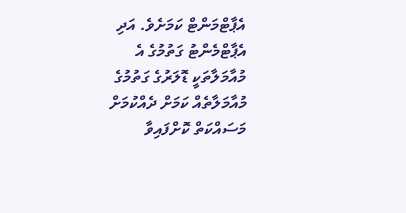އެޕާޓްމަންޓް ކަމަށެވެ. އަދި އެޕާޓްމެންޓު ގަތުމުގެ އެ މުއާމަލާތަކީ ޑޮލަރުގެ ގަތުމުގެ މުއާމަލާތެއް ކަމަށް ދެއްކުމަށް މަސައްކަތް ކޮށްފައިވާ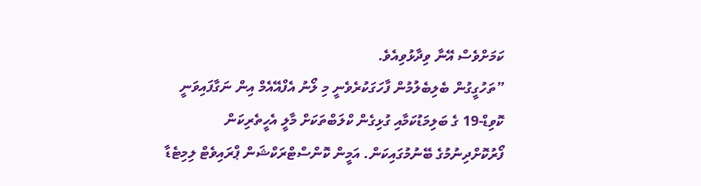ކަމަށްވެސް އޭނާ ވިދާޅުވިއެވެ.
”ތަހުގީގުން ބެލިބެލުމުން ފާހަގަކުރެވެނީ މި ލޯނު އެފްއޭއެމް އިން ނަގާފައިވަނީ ކޮވިޑް-19 ގެ ބަލިމަޑުކަމާއި ގުޅިގެން ކްލަބްތަކަށް މާލީ އެހީތެރިކަން ފޯރުކޮށްދިނުމުގެ ބޭނުމުގައިކަން. އަމީން ކޮންސްޓްރަކްޝަން ޕްރައިވެޓް ލިމިޓެޑާ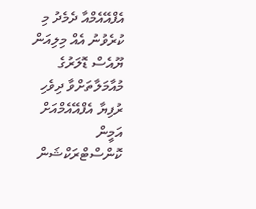އެފްއޭއެމްއާ ދެމެދު މި ކުރެވުނު އެއް މިލިއަން ޔޫއެސް ޑޮލަރުގެ މުއާމަލާތަށްވާ ދިވެހި ރުފިޔާ އެފްއޭއެމްއަށް އަމީން ކޮންސްޓްރަކްޝަން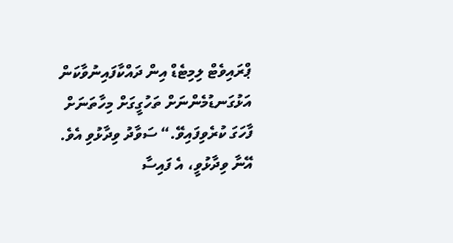ޕްރައިވެޓް ލިމިޓެޑް އިން ދައްކާފައިނުވާކަން އަޅުގަނޑުމެންނަށް ތަހުގީގަށް މިހާތަނަށް ފާހަގަ ކުރެވިފައިވޭ.“ ސަވާދު ވިދާޅުވި އެވެ.
އޭނާ ވިދާޅުވީ، އެ ފައިސާ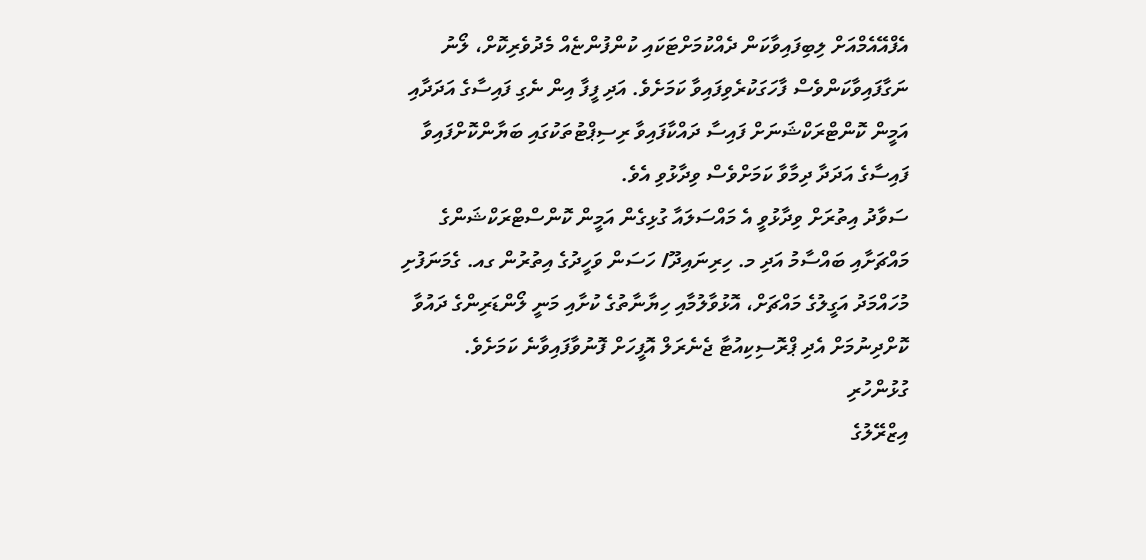އެފްއޭއެމްއަށް ލިބިފައިވާކަން ދެއްކުމަށްޓަކައި ކުންފުންޏެއް މެދުވެރިކޮށް، ލޯނު ނަގާފައިވާކަންވެސް ފާހަގަކުރެވިފައިވާ ކަމަށެވެ. އަދި ފީފާ އިން ނެގި ފައިސާގެ އަދަދާއި އަމީން ކޮންޓްރަކްޝަނަށް ފައިސާ ދައްކާފައިވާ ރިސިޕްޓުތަކުގައި ބަޔާންކޮށްފައިވާ ފައިސާގެ އަދަދާ ދިމާވާ ކަމަށްވެސް ވިދާޅުވި އެވެ.
ސަވާދު އިތުރަށް ވިދާޅުވީ އެ މައްސަލައާ ގުޅިގެން އަމީން ކޮންސްޓްރަކްޝަންގެ މައްޗަށާއި ބައްސާމު އަދި މ. ހިރިނައިދޫ/ ހަސަން ވަހީދުގެ އިތުރުން ގއ. ގެމަނަފުށި މުހައްމަދު އަގީލުގެ މައްޗަށް، އޮޅުވާލުމާއި ހިޔާނާތުގެ ކުށާއި މަނީ ލޯންޑަރިންގެ ދައުވާ ކޮށްދިނުމަށް އެދި ޕްރޮސިކިއުޓާ ޖެނެރަލް އޮފީހަށް ފޮނުވާފައިވާނެ ކަމަށެވެ.
ގުޅުންހުރި
އިޒްރޭލުގެ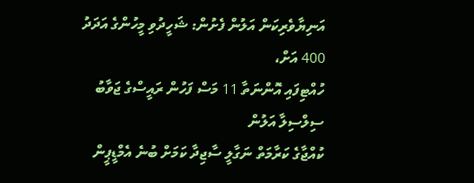އަނިޔާވެރިކަން އަލުން ފެށުން: ޝަހީދުވި މީހުންގެ އަދަދު 400 އަށް،
ހުއްޓިފައި އޮންނަތާ 11 މަސް ފަހުން ރައީސްގެ ޖަވާބު ސިލްސިލާ އަލުން
ކުއްޖާގެ ކަރާމަތް ނަގާލީ ސާޖިދާ ކަމަށް ބުނެ އެމްޑީޕީން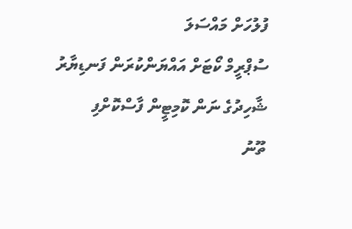ފުލުހަށް މައްސަލަ
ސުޕްރީމް ކޯޓަށް އައްޔަންކުރަން ފަނޑިޔާރު ޝާހިދުގެ ނަން ކޮމިޓީން ފާސްކޮށްފި
ތޫނު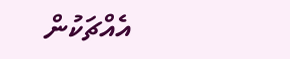އެއްޗަކުން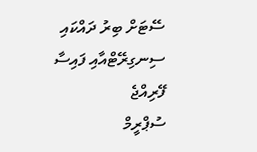ސޭޓަށް ބިރު ދައްކައި ސިނގިރޭޓްއާއި ފައިސާ ފޭރިއްޖެ
ސުޕްރީމް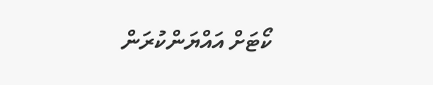ކޯޓަށް އައްޔަންކުރަން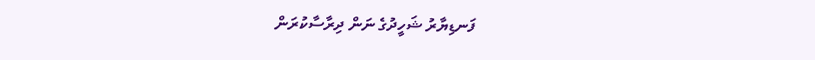ފަނޑިޔާރު ޝަހީދުގެ ނަން ދިރާސާކުރަން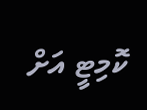ކޮމިޓީ އަށް